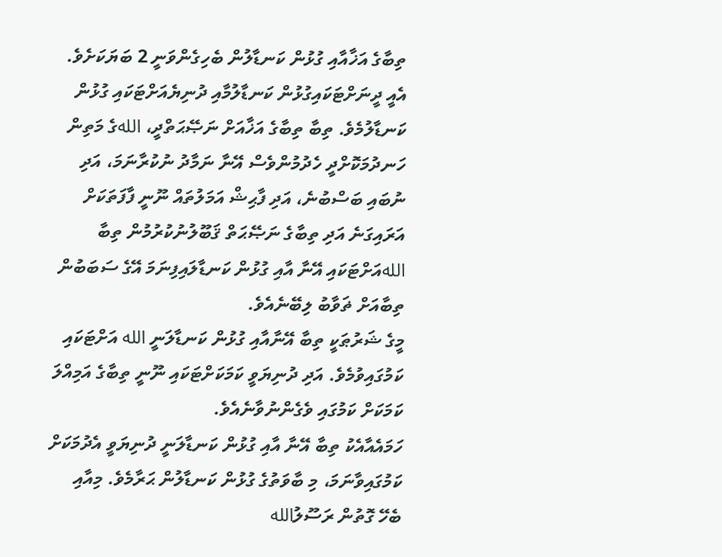ތިބާގެ އަޚާއާއި ގުޅުން ކަނޑާލުން ބެހިގެންވަނީ 2 ބަޔަކަށެވެ. އެއީ ދީނަށްޓަކައިގުޅުން ކަނޑާލުމާއި ދުނިޔެއަށްޓަކައި ގުޅުން ކަނޑާލުމެވެ. ތިބާ ތިބާގެ އަޚާއަށް ނަޞޭޙަތްދީ، اللهގެ މަތިން ހަނދުމަކޮށްދީ ހެދުމުންވެސް އޭނާ ނަމާދު ނުކުރާނަމަ، އަދި ނުބައި ބަސްބުނެ، އަދި ފާޙިޝް އަމަލުތައް ނޫނީ ފާފަތަކަށް އަރައިގަނެ އަދި ތިބާގެ ނަޞޭޙަތް ޤަބޫލުނުކުރުމުން ތިބާ اللهއަށްޓަކައި އޭނާ އާއި ގުޅުން ކަނޑާލައިފިނަމަ އޭގެ ސަބަބުން ތިބާއަށް ޡަވާބު ލިބޭނެއެވެ.
މީގެ ޝަރުޠަކީ ތިބާ އޭނާއާއި ގުޅުން ކަނޑާލަނީ الله އަށްޓަކައި ކަމުގައިވުމެވެ. އަދި ދުނިޔަވީ ކަމަކަށްޓަކައި ނޫނީ ތިބާގެ އަމިއްލަ ކަމަކަށް ކަމުގައި ވެގެންނުވާނެއެވެ.
ހަމައެއާއެކު ތިބާ އޭނާ އާއި ގުޅުން ކަނޑާލަނީ ދުނިޔަވީ އެދުމަކަށް ކަމުގައިވާނަމަ، މި ބާވަތުގެ ގުޅުން ކަނޑާލުން ޙަރާމެވެ. މިއާއި ބެހޭ ގޮތުން ރަސޫލުالله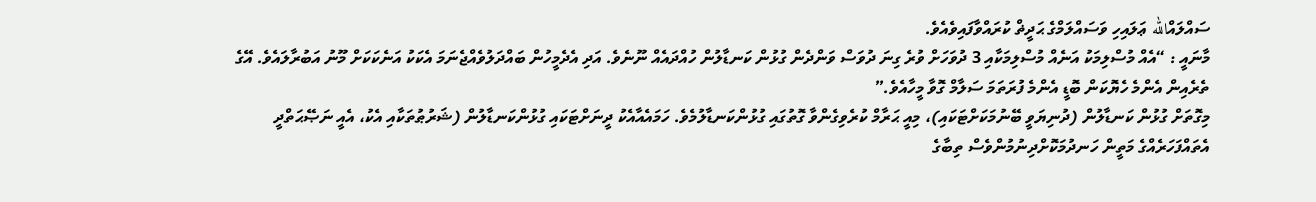ސައްލައްالله ޢަލައިހި ވަސައްލަމްގެ ޙަދީޡް ކުރައްވާފައިވެއެވެ.
މާނައީ : “އެއް މުސްލިމަކު އަނެއް މުސްލިމަކާއި 3 ދުވަހަށް ވުރެ ގިނަ ދުވަސް ވަންދެން ގުޅުން ކަނޑާލުން ހުއްދައެއް ނޫނެވެ. އަދި އެދެމީހުން ބައްދަލުވެއްޖެނަމަ އެކަކު އަނެކަކަށް މޫނު އަބުރާލައެވެ. އޭގެ ތެރެއިން އެންމެ ހެޔޮކަން ބޮޑީ އެންމެ ފުރަތަމަ ސަލާމް ގޮވާ މީހާއެވެ.”
މިގޮތަށް ގުޅުން ކަނޑާލުން (ދުނިޔަވީ ބޭނުމަކަށްޓަކައި)، މިއީ ޙަރާމް ކުރެވިގެންވާ ގޮތުގައި ގުޅުންކަނޑާލުމެވެ. ހަމައެއާއެކު ދީނަށްޓަކައި ގުޅުންކަނޑާލުން (ޝަރުޠުތަކާއި އެކު، އެއީ ނަޞޭޙަތްދީ އެތައްފަހަރެއްގެ މަތީން ހަނދުމަކޮށްދިނުމުންވެސް ތިބާގެ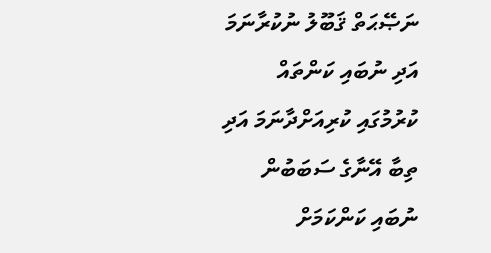ނަޞޭޙަތް ޤަބޫލު ނުކުރާނަމަ އަދި ނުބައި ކަންތައް ކުރުމުގައި ކުރިއަށްދާނަމަ އަދި ތިބާ އޭނާގެ ސަބަބުން ނުބައި ކަންކަމަށް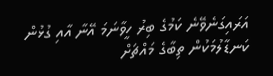އަރައިގަނެވޭނެ ކަމުގެ ބިރު ހީވާނަމަ އޭނާ އާއި ގުޅުން ކަނޑާލުމަކުން ތިބާގެ މައްޗަށް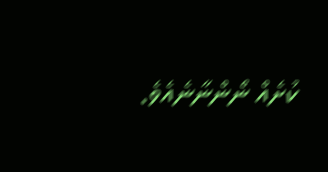ކުށެއް ނޯންނާނެއެވެ.